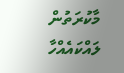މާކުރަތުން ލައްކައެއްހާ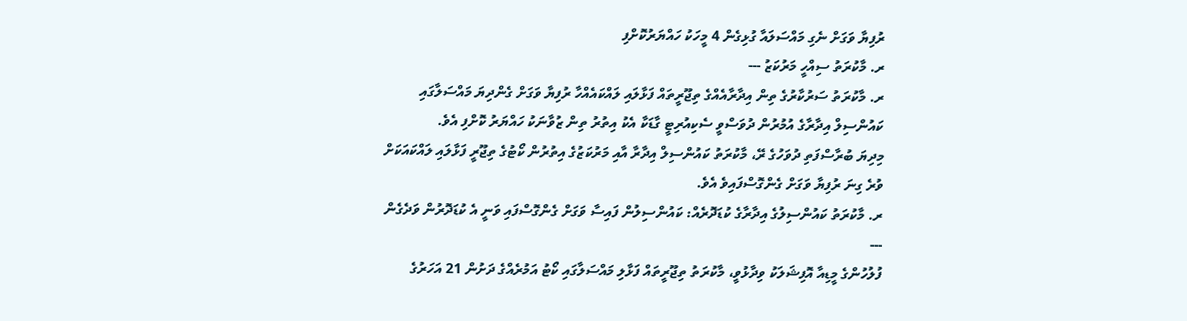ރުފިޔާ ވަގަށް ނެގި މައްސަލައާ ގުޅިގެން 4 މީހަކު ހައްޔަރުކޮށްފި
ރ. މާކުރަތު ސިއްހީ މަރުކަޒު ---
ރ. މާކުރަތު ސަރުކާރުގެ ތިން އިދާރާއެއްގެ ތިޖޫރީތައް ފަޅާލައި ލައްކައެއްހާ ރުފިޔާ ވަގަށް ގެންދިޔަ މައްސަލާގައި ކައުންސިލް އިދާރާގެ އުމުރުން ދުވަސްވީ ސެކިއުރިޓީ ގާޑަކާ އެކު އިތުރު ތިން ޒުވާނަކު ހައްޔަރު ކޮށްފި އެވެ.
މިދިޔަ ބުރާސްފަތި ދުވަހުގެ ރޭ، މާކުރަތު ކައުންސިލް އިދާރާ އާއި މަރުކަޒުގެ އިތުރުން ކޯޓުގެ ތިޖޫރީ ފަޅާލައި ލައްކައަކަށް ވުރެ ގިނަ ރުފިޔާ ވަގަށް ގެންގޮސްފައިވެ އެވެ.
ރ. މާކުރަތު ކައުންސިލުގެ އިދާރާގެ ކުޑަދޮރެއް: ކައުންސިލުން ފައިސާ ވަގަށް ގެންގޮސްފައި ވަނީ އެ ކުޑަދޮރުން ވަދެގެން ---
ފުލުހުންގެ މީޑިއާ އޮފިޝަލަކު ވިދާޅުވީ، މާކުރަތު ތިޖޫރީތައް ފަޅާލި މައްސަލާގައި ކޯޓު އަމުރެއްގެ ދަށުން 21 އަހަރުގެ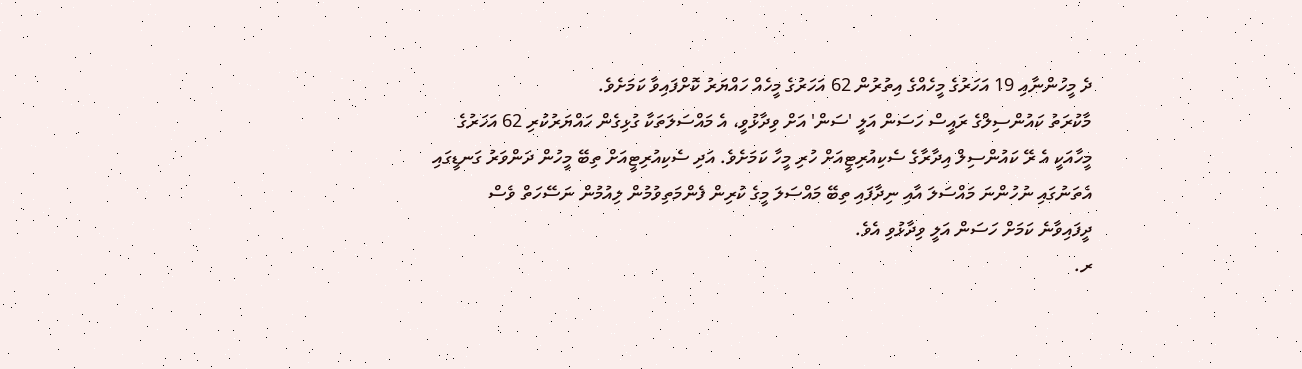ދެ މީހުންނާއި 19 އަހަރުގެ މީހެއްގެ އިތުރުން 62 އަހަރުގެ މީހެއް ހައްޔަރު ކޮށްފައިވާ ކަމަށެވެ.
މާކުރަތު ކައުންސިލްގެ ރައީސް ހަސަން އަލީ 'ސަން' އަށް ވިދާޅުވީ، އެ މައްސަލަތަކާ ގުޅިގެން ހައްޔަރުކުރި 62 އަހަރުގެ މީހާއަކީ އެ ރޭ ކައުންސިލް އިދާރާގެ ސެކިއުރިޓީއަށް ހުރި މީހާ ކަމަށެވެ. އަދި ސެކިއުރިޓީއަށް ތިބޭ މީހުން ދަންވަރު ގަނޑީގައި އެތަނުގައި ނުހުންނަ މައްސަލަ އާއި ނިދާފައި ތިބޭ މައްސަލަ މީގެ ކުރިން ފެންމަތިވުމުން ލިއުމުން ނަސޭހަތް ވެސް ދީފައިވާނެ ކަމަށް ހަސަން އަލީ ވިދާޅުވި އެވެ.
ރ.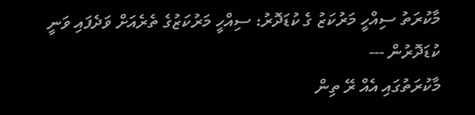މާކުރަތު ސިއްހީ މަރުކަޒު ގެ ކުޑަދޮރު: ސިއްހީ މަރުކަޒުގެ ތެރެއަށް ވަދެފައި ވަނީ ކުޑަދޮރުން ---
މާކުރަތުގައި އެއް ރޭ ތިން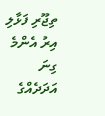ތިޖޫރި ފަޅާލި އިރު އެންމެ ގިނަ އަދަދެއްގެ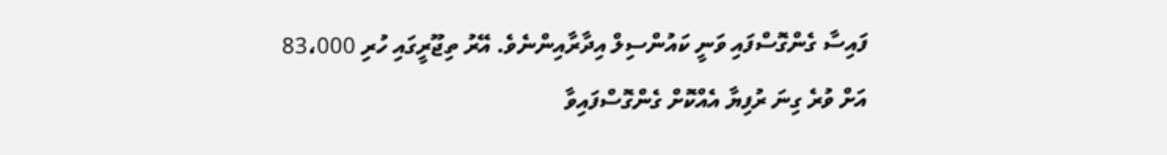ފައިސާ ގެންގޮސްފައި ވަނީ ކައުންސިލް އިދާރާއިންނެވެ. އޭރު ތިޖޫރީގައި ހުރި 83،000 އަށް ވުރެ ގިނަ ރުފިޔާ އެއްކޮށް ގެންގޮސްފައިވާ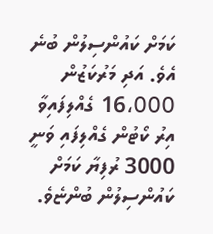ކަމަށް ކައުންސިލުން ބުނެ އެވެ. އަދި މަރުކަޒުން 16،000 ގެއްލިފައިވާ އިރު ކޯޓުން ގެއްލިފައި ވަނީ 3000 ރުފިޔާ ކަމަށް ކައުންސިލުން ބުންޏެވެ.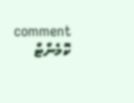comment ކޮމެންޓް